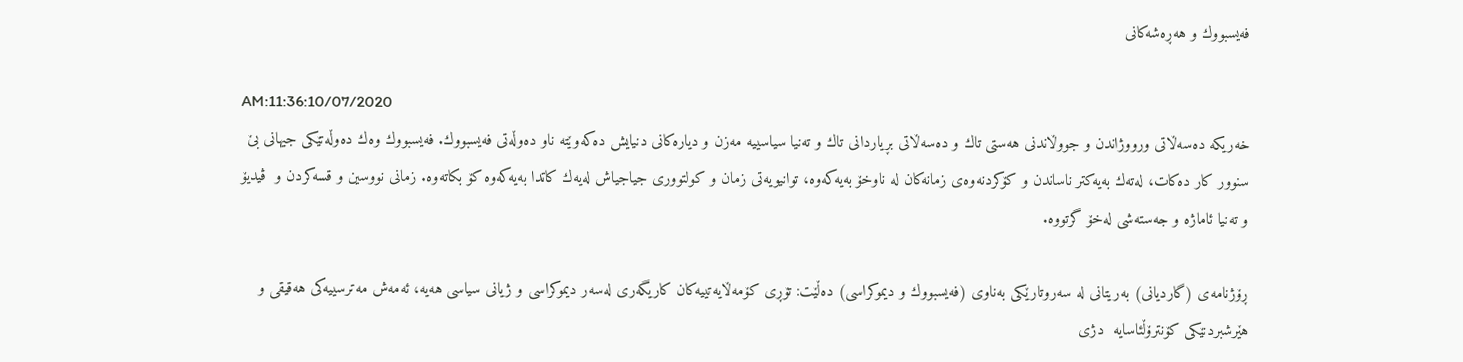فه‌یسبووك و هه‌ڕه‌شه‌كانی

AM:11:36:10/07/2020
خه‌ریكه‌ ده‌سه‌ڵاتی ورووژاندن و جووڵاندنی هه‌ستی تاك و ده‌سه‌ڵاتی بڕیاردانی تاك و ته‌نیا سیاسییه‌ مه‌زن و دیاره‌كانی دنیایش ده‌كه‌وێته‌ ناو ده‌وڵه‌تی فه‌یسبووك. فه‌یسبووك وه‌ك ده‌وڵه‌تێكی جیهانی بێ سنوور كار ده‌كات، له‌ته‌ك به‌یه‌كتر ناساندن و كۆكردنه‌وه‌ی زمانه‌كان له‌ ناوخۆ به‌یه‌كه‌وه‌، توانیویه‌تی زمان و كولتووری جیاجیاش له‌یه‌ك كاتدا به‌یه‌كه‌وه‌ كۆ بكاته‌وه‌. زمانی نووسین و قسه‌كردن و  ڤیدیۆ و ته‌نیا ئاماژه‌ و جه‌سته‌شی له‌خۆ گرتووه‌.

ڕۆژنامه‌ی (گاردیانی) به‌ریتانی له‌ سه‌روتارێكی به‌ناوی (فه‌یسبووك و دیموكراسی) ده‌ڵێت: تۆڕی كۆمه‌ڵایه‌تییه‌كان كاریگه‌ری له‌سه‌ر دیموكراسی و ژیانی سیاسی هه‌یه‌، ئه‌مه‌ش مه‌ترسییه‌كی هه‌قیقی و هێرشبردنێكی كۆنترۆڵئاسایه‌  دژی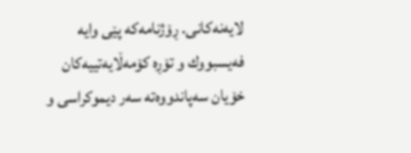لایه‌نه‌كانی. ڕۆژنامه‌كه‌ پێی وایه‌ فه‌یسبووك و تۆڕه‌ كۆمه‌ڵایه‌تییه‌كان خۆیان سه‌پاندووه‌ته‌ سه‌ر دیموكراسی و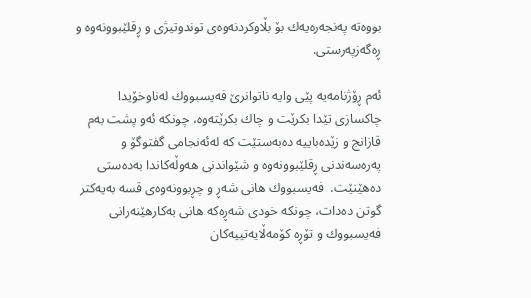بووه‌ته‌ په‌نجه‌ره‌یه‌ك بۆ بڵاوكردنه‌وه‌ی توندوتیژی و ڕقلێبوونه‌وه‌ و ڕه‌گه‌زپه‌رستی.

ئه‌م ڕۆژنامه‌یه‌ پێی وایه‌ ناتوانرێ فه‌یسبووك له‌ناوخۆیدا چاكسازی تێدا بكرێت و چاك بكرێته‌وه‌، چونكه‌ ئه‌و پشت به‌م قازانج و زێده‌باییه‌ ده‌به‌ستێت كه‌ له‌ئه‌نجامی گفتوگۆ و په‌ره‌سه‌ندنی ڕقلێبوونه‌وه‌ و شێواندنی هه‌وڵه‌كاندا به‌ده‌ستی ده‌هێنێت.  فه‌یسبووك هانی شه‌ڕ و چڕبوونه‌وه‌ی قسه‌ به‌یه‌كتر گوتن ده‌دات، چونكه‌ خودی شه‌ڕه‌كه‌ هانی به‌كارهێنه‌رانی فه‌یسبووك و تۆڕه‌ كۆمه‌ڵایه‌تییه‌كان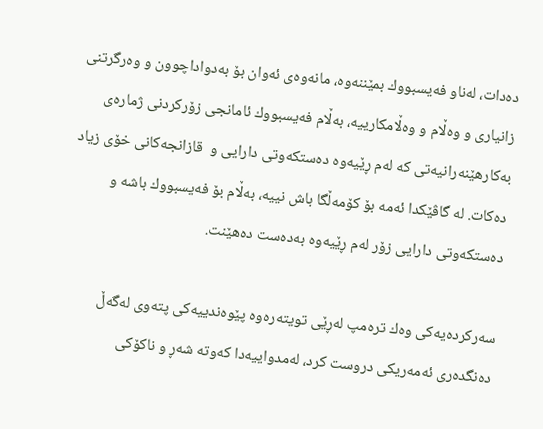ده‌دات، له‌ناو فه‌یسبووك بمێننه‌وه‌، مانه‌وه‌ی ئه‌وان بۆ به‌دواداچوون و وه‌رگرتنی زانیاری و وه‌ڵام و وه‌ڵامكارییه‌، به‌ڵام فه‌یسبووك ئامانجی زۆركردنی ژماره‌ی به‌كارهێنه‌رانیه‌تی كه‌ له‌م ڕێیه‌وه‌ ده‌ستكه‌وتی دارایی و  قازانجه‌كانی خۆی زیاد ده‌كات. له‌ گاڤێكدا ئه‌مه‌ بۆ كۆمه‌ڵگا باش نییه‌، به‌ڵام بۆ فه‌یسبووك باشه‌ و ده‌ستكه‌وتی دارایی زۆر له‌م ڕێیه‌وه‌ به‌ده‌ست ده‌هێنت.

سه‌ركرده‌یه‌كی وه‌ك تره‌مپ له‌ڕێی تویته‌ره‌وه‌ پێوه‌ندییه‌كی پته‌وی له‌گه‌ڵ ده‌نگده‌ری ئه‌مه‌ریكی دروست كرد، له‌مدواییه‌دا كه‌وته‌ شه‌ڕ و ناكۆكی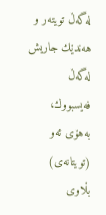له‌گه‌ڵ تویته‌ر و هه‌ندێك جاریش له‌گه‌ڵ فه‌یسبووك، به‌هۆی ئه‌و (تویتانه‌ی) بڵاوی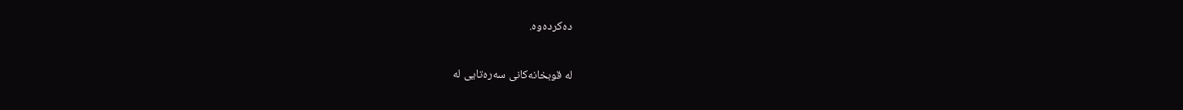ده‌كرده‌وه‌.

له‌ قوبخانه‌كانی سه‌ره‌تایی له‌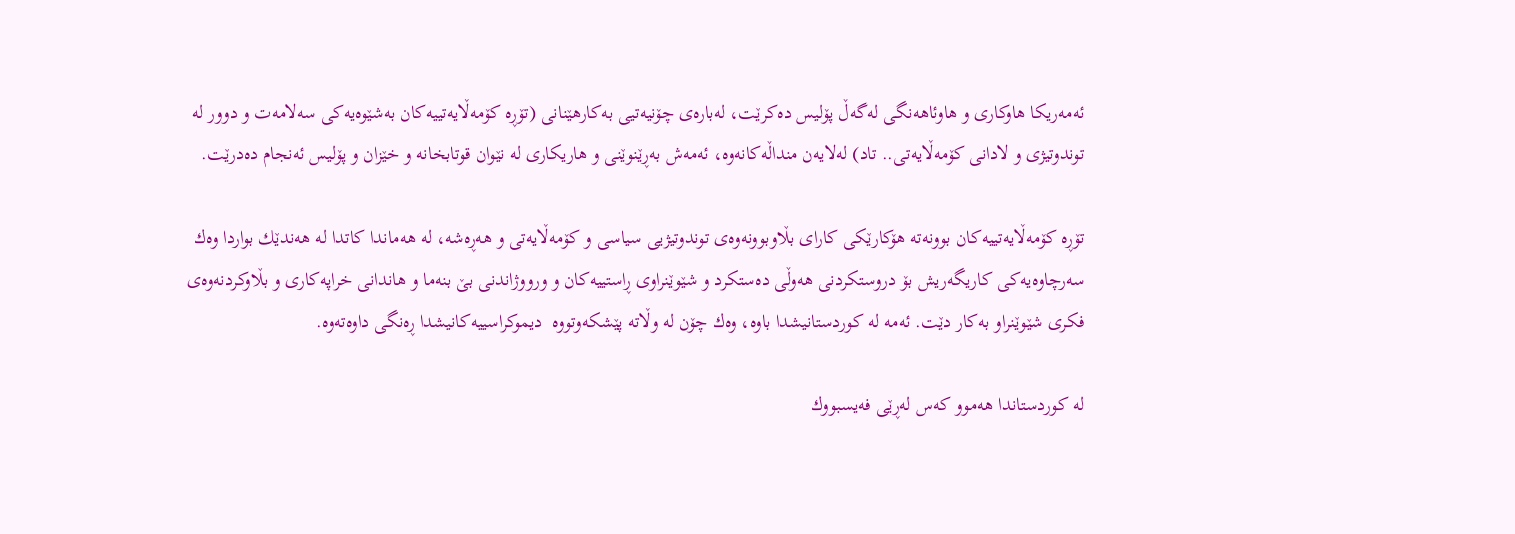ئه‌مه‌ریكا هاوكاری و هاوئاهه‌نگی له‌گه‌ڵ پۆلیس ده‌كرێت، له‌باره‌ی چۆنیه‌تیی به‌كارهێنانی (تۆڕه‌ كۆمه‌ڵایه‌تییه‌كان به‌شێوه‌یه‌كی سه‌لامه‌ت و دوور له‌ توندوتیژی و لادانی كۆمه‌ڵایه‌تی.. تاد) له‌لایه‌ن منداڵه‌كانه‌وه‌، ئه‌مه‌ش به‌ڕێنوێنی و هاریكاری له‌ نێوان قوتابخانه‌ و خێزان و پۆلیس ئه‌نجام ده‌درێت.

تۆڕه‌ كۆمه‌ڵایه‌تییه‌كان بوونه‌ته‌ هۆكارێكی كارای بڵاوبوونه‌وه‌ی توندوتیژیی سیاسی و كۆمه‌ڵایه‌تی و هه‌ڕه‌شه‌، له‌ هه‌ماندا كاتدا له‌ هه‌ندێك بواردا وه‌ك سه‌رچاوه‌یه‌كی كاریگه‌ریش بۆ دروستكردنی هه‌وڵی ده‌ستكرد و شێوێنراوی ڕاستییه‌كان و ورووژاندنی بێ بنه‌ما و هاندانی خراپه‌كاری و بڵاوكردنه‌وه‌ی فكری شێوێنراو به‌كار دێت. ئه‌مه‌ له‌ كوردستانیشدا باوه‌، وه‌ك چۆن له‌ وڵاته‌ پێشكه‌وتووه‌  دیموكراسییه‌كانیشدا ڕه‌نگی داوه‌ته‌وه‌.

له‌ كوردستاندا هه‌موو كه‌س له‌ڕێی فه‌یسبووك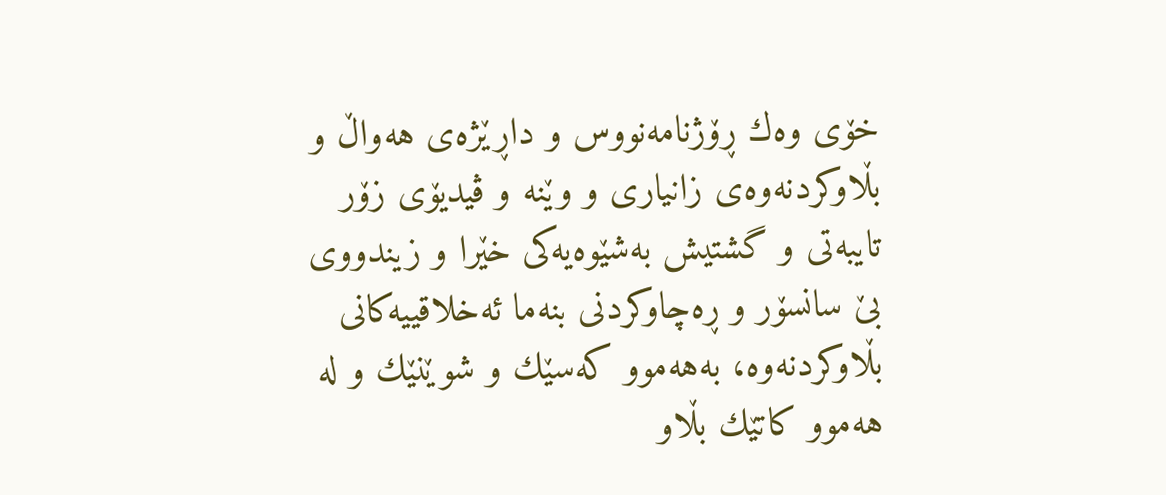خۆی وه‌ك ڕۆژنامه‌نووس و داڕێژه‌ی هه‌واڵ و بڵاوكردنه‌وه‌ی زانیاری و وێنه‌ و ڤیدیۆی زۆر تایبه‌تی و گشتیش به‌شێوه‌یه‌كی خێرا و زیندووی بێ سانسۆر و ڕه‌چاوكردنی بنه‌ما ئه‌خلاقییه‌كانی بڵاوكردنه‌وه‌، به‌هه‌موو كه‌سێك و شوێنێك و له‌ هه‌موو كاتێك بڵاو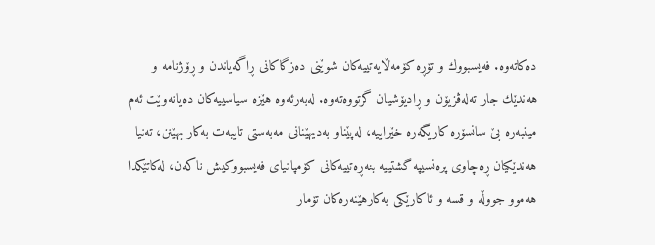ده‌كاته‌وه‌. فه‌یسبووك و تۆڕه‌ كۆمه‌ڵایه‌تییه‌كان شوێنی ده‌زگاكانی ڕاگه‌یاندن و ڕۆژنامه‌ و هه‌ندێك جار ته‌له‌ڤزیۆن و ڕادیۆشیان گرتووه‌ته‌وه‌. له‌به‌رئه‌وه‌ هێزه‌ سیاسییه‌كان ده‌یانه‌وێت ئه‌م مینبه‌ره‌ بێ سانسۆره‌ كاریگه‌ره‌ خێراییه‌، له‌پێناو به‌دیهێنانی مه‌به‌ستی تایبه‌ت به‌كار بهێنن، ته‌نیا هه‌ندێكیان ڕه‌چاوی پره‌نسیپه‌ گشتییه‌ بنه‌ڕه‌تییه‌كانی كۆمپانیای فه‌یسبووكیش ناكه‌ن، له‌كاتێكدا هه‌موو جووڵه‌ و قسه‌ و ئاكارێكی به‌كارهێنه‌ره‌كان تۆمار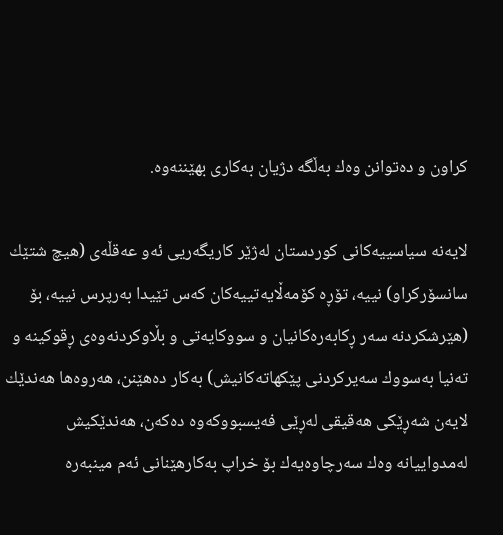كراون و ده‌توانن وه‌ك به‌ڵگه‌ دژیان به‌كاری بهێننه‌وه‌.

لایه‌نه‌ سیاسییه‌كانی كوردستان له‌ژێر كاریگه‌ریی ئه‌و عه‌قڵه‌ی (هیچ شتێك سانسۆركراو) نییه‌، تۆڕه‌ كۆمه‌ڵایه‌تییه‌كان كه‌س تێیدا به‌رپرس نییه‌، بۆ (هێرشكردنه‌ سه‌ر ڕكابه‌ره‌كانیان و سووكایه‌تی و بڵاوكردنه‌وه‌ی ڕقوكینه‌ و ته‌نیا به‌سووك سه‌یركردنی پێكهاته‌كانیش) به‌كار ده‌هێنن، هه‌روه‌ها هه‌ندێك لایه‌ن شه‌ڕێكی هه‌قیقی له‌ڕێی فه‌یسبووكه‌وه‌ ده‌كه‌ن، هه‌ندێكیش له‌مدواییانه‌ وه‌ك سه‌رچاوه‌یه‌ك بۆ خراپ به‌كارهێنانی ئه‌م مینبه‌ره‌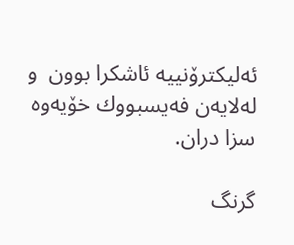ئه‌لیكترۆنییه‌ ئاشكرا بوون  و له‌لایه‌ن فه‌یسبووك خۆیه‌وه‌ سزا دران.

گرنگ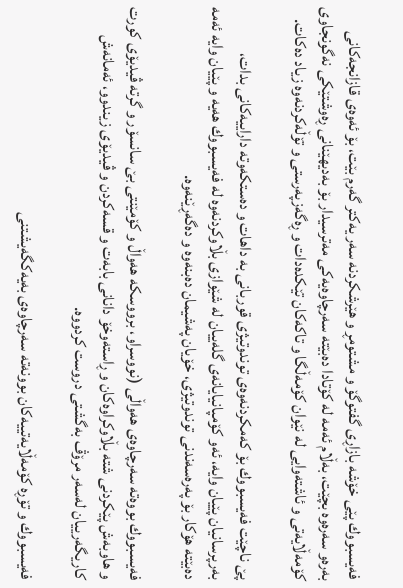فه‌یسبووك پێی خۆشه‌ بازاڕی گفتوگۆ و مشتومڕ و هێرشكردنه‌ سه‌ر یه‌كتر گه‌رم بێت، بۆ ئه‌وه‌ی قازانجه‌كانی به‌ره‌و سه‌ره‌وه‌ بچێت، به‌ڵام ئه‌مه‌ له‌ كۆتادا ده‌بێته‌ سه‌رچاوه‌یه‌كی مه‌ترسیدار بۆ به‌دیهێنانی ڕه‌وشتێكی نه‌گونجاوی كۆمه‌ڵایه‌تی و ئاشته‌وایی له‌ نێوان كۆمه‌ڵگا و تاكه‌كان تێكده‌دات و ڕه‌گه‌زپه‌رستی و تۆڵه‌كردنه‌وه‌ زیاد ده‌كات.

پێ ناچێت فه‌یسبووك بۆ كه‌مكردنه‌وه‌ی توندوتیژی قوربانی به‌ داهات و ده‌ستكه‌وته‌ داراییه‌كانی بدات، به‌رپرسانیان پێیان وایه‌، ئه‌و كۆمپانیایانه‌ی گله‌ییان له‌ شێوازی بڵاوكردنه‌وه‌ له‌ فه‌یسبووك هه‌یه‌ و پێیان وایه‌ ئه‌مه‌ ده‌بێته‌ هۆكار بۆ په‌ره‌سه‌ندنی توندوتیژی، خۆیان په‌شیمان ده‌بنه‌وه‌ و ده‌گه‌ڕێنه‌وه‌.

فه‌یسبووك بووه‌ته‌ سه‌رچاوه‌ی هه‌واڵی (نووسراو، برووسكه‌ هه‌واڵ و كۆمێنتی بێ سانسۆر و گرته‌ ڤیدیۆی كورت و هاوبه‌ش پێكردنی شته‌ بڵاوكراوه‌كان و ڕاسته‌وخۆ دانانی بابه‌ت و قسه‌كردن و ڤیدیۆی زیندوو، ئه‌مانه‌ش كاریگه‌رییان له‌سه‌ر مرۆڤ به‌گشتی دروست كردووه‌.

فه‌یسبووك و تۆڕه‌ كۆمه‌ڵایه‌تییه‌كان بوونه‌ته‌ سه‌رچاوه‌ی به‌یه‌كگه‌یشتنی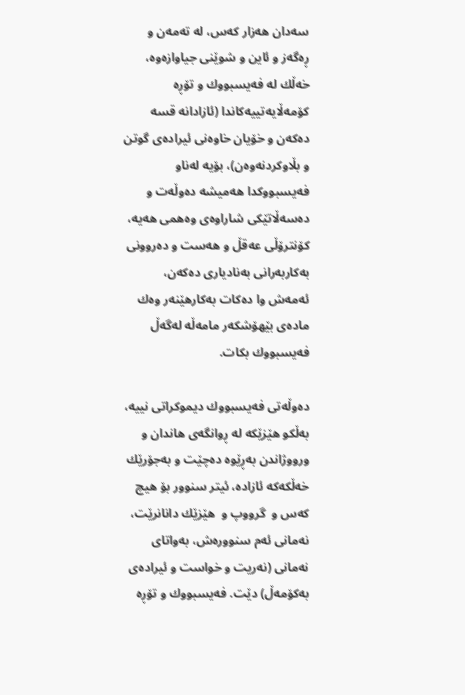سه‌دان هه‌زار كه‌س، له‌ ته‌مه‌ن و ڕه‌گه‌ز و ئاین و شوێنی جیاوازه‌وه‌، خه‌ڵك له‌ فه‌یسبووك و تۆڕه‌ كۆمه‌ڵایه‌تییه‌كاندا (ئازادانه‌ قسه‌ ده‌كه‌ن و خۆیان خاوه‌نی ئیراده‌ی گوتن و بڵاوكردنه‌وه‌ن)، بۆیه‌ له‌ناو فه‌یسبووكدا هه‌میشه‌ ده‌وڵه‌ت و ده‌سه‌ڵاتێكی شاراوه‌ی وه‌همی هه‌یه‌، كۆنترۆڵی عه‌قڵ و هه‌ست و ده‌روونی به‌كاربه‌رانی به‌نادیاری ده‌كه‌ن، ئه‌مه‌ش وا ده‌كات به‌كارهێنه‌ر وه‌ك ماده‌ی بێهۆشكه‌ر مامه‌ڵه‌ له‌گه‌ڵ فه‌یسبووك بكات.

ده‌وڵه‌تی فه‌یسبووك دیموكراتی نییه‌، به‌ڵكو هێزێكه‌ له‌ ڕوانگه‌ی هاندان و ورووژاندن به‌ڕێوه‌ ده‌چێت و به‌جۆرێك خه‌ڵكه‌كه‌ ئازاده‌، ئیتر سنوور بۆ هیچ كه‌س و  گرووپ و  هێزێك دانانرێت، نه‌مانی ئه‌م سنووره‌ش، به‌واتای نه‌مانی (نه‌ریت و خواست و ئیراده‌ی به‌كۆمه‌ڵ) دێت. فه‌یسبووك و تۆڕه‌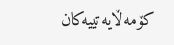كۆمه‌ڵایه‌تییه‌كان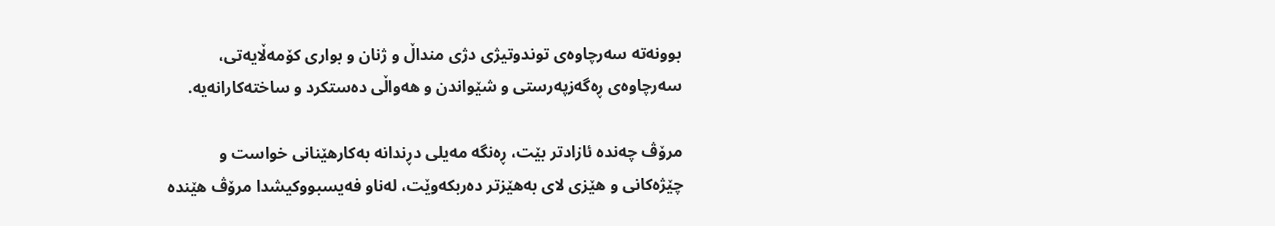بوونه‌ته‌ سه‌رچاوه‌ی توندوتیژی دژی منداڵ و ژنان و بواری كۆمه‌ڵایه‌تی، سه‌رچاوه‌ی ڕه‌گه‌زپه‌رستی و شێواندن و هه‌واڵی ده‌ستكرد و ساخته‌كارانه‌یه‌.

مرۆڤ چه‌نده‌ ئازادتر بێت، ڕه‌نگه‌ مه‌یلی دڕندانه‌ به‌كارهێنانی خواست و چێژه‌كانی و هێزی لای به‌هێزتر ده‌ربكه‌وێت، له‌ناو فه‌یسبووكیشدا مرۆڤ هێنده‌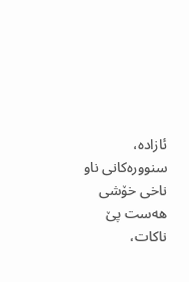ئازاده‌، سنووره‌كانی ناو ناخی خۆشی هه‌ست پێ ناكات،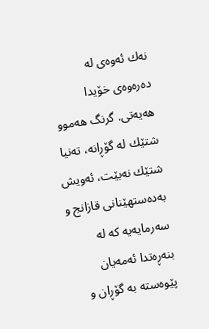نه‌ك ئه‌وه‌ی له‌ ده‌ره‌وه‌ی خۆیدا هه‌یه‌تی. گرنگ هه‌موو شتێك له‌ گۆڕانه‌، ته‌نیا شتێك نه‌بێت، ئه‌ویش به‌ده‌ستهێنانی قازانج و سه‌رمایه‌یه‌ كه‌ له‌ بنه‌ڕه‌تدا ئه‌مه‌یان پێوه‌سته‌ به‌ گۆڕان و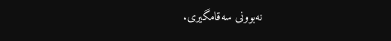نه‌بوونی سه‌قامگیری.